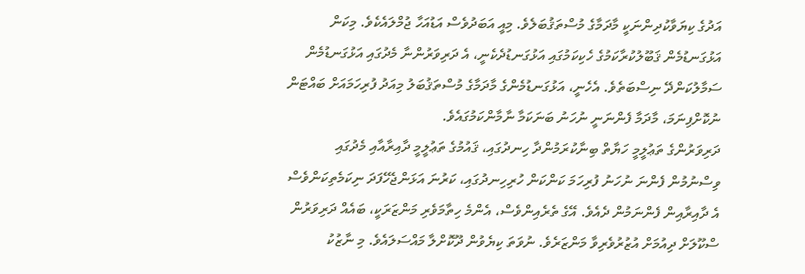އަދުގެ ކިޔަވާކުދިންނަކީ މާދަމާގެ މުސްތަޤުބަލެވެ. މިއީ އަބަދުވެސް އަޑުއަހާ ޖުމްލައެކެވެ. މިކަން އަޅުގަނޑުމެން ޤަބޫލުކުރާކަމުގެ ހެކިކަމުގައި އަޅުގަނޑުދެކެނީ، އެ ދަރިވަރުންނާ މެދުގައި އަޅުގަނޑުމެން ސަމާލުކަންދޭ ނިސްބަތެވެ. އެހެނީ، އަޅުގަނޑުމެންގެ މާދަމާގެ މުސްތަޤުބަލު މިއަދު ފުރިހަމައަށް ބައްޓަން ނުކޮށްފިނަމަ، މާދަމާ ފެންނަނީ ނުހަނު ބަނަކަމާ ނާމާންކަމުގައެވެ.
ދަރިވަރުންގެ ތަޢުލީމީ ހަޔާތް ބިނާކުރަމުންދާ ހިނދުގައި، ޤައުމުގެ ތަޢުލީމީ ދާއިރާއާއި މެދުގައި ވިސްނުމުން ފެންނަ ނުހަނު ފުރިހަމަ ކަންކަން ހުރިހިނދުގައި، ކަރުނަ އަޅަންޖެހޭފަދަ ނިކަމެތިކަންވެސް އެ ދާއިރާއިން ފެންނަމުން ދެއެވެ. އޭގެ ތެރެއިންވެސް، އެންމެ ހިތާމަވެރި މަންޒަރަކީ، ބައެއް ދަރިވަރުން ސްކޫލަށް ދިއުމަށް އުޒުރުވެރިވާ މަންޒަރެވެ. ނުވަތަ ކިޔެވުން ދޫކޮށްލާ މައްސަލައެވެ. މި ނާޒުކު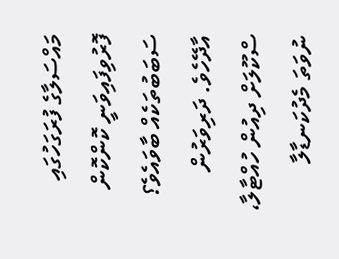މައްސަލާގެ ފުރަގަހުގައި ފޮރުވިފައިވަނީ ކޮންކޮން ސަބަބުތަކެއް ބާވައެވެ؟
އާދޭހެވެ. ދަރިވަރުން ސްކޫލަށް ދިއުން ހުއްޓާލާ، ނުވަތަ މެދުކަނޑާލާ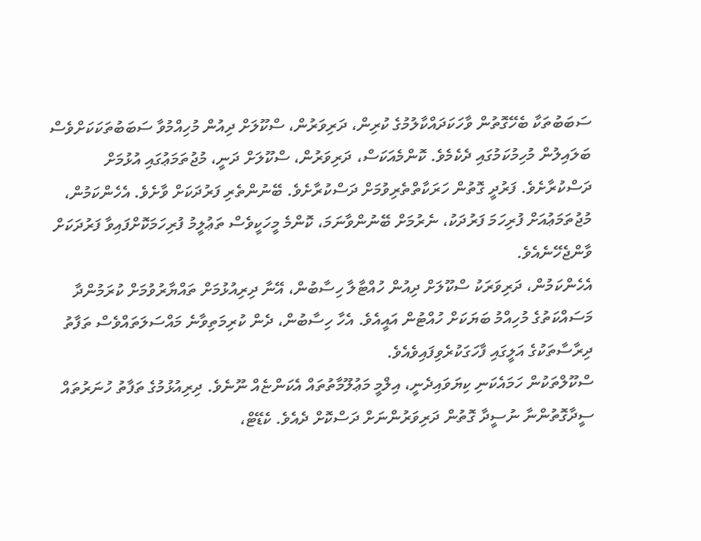ސަބަބުތަކާ ބެހޭގޮތުން ވާހަކަދައްކާލުމުގެ ކުރިން، ދަރިވަރުން، ސްކޫލަށް ދިއުން މުހިއްމުވާ ސަބަބުތަކަކަށްވެސް ބަލައިލުން މުހިމުކަމުގައި ދެކެމެވެ. ކޮންމެއަކަސް، ދަރިވަރުން، ސްކޫލަށް ދަނީ، މުޖުތަމަޢުގައި އުޅުމަށް ދަސްކުރާށެވެ. ފަރުދީ ގޮތުން ހަރަކާތްތެރިވުމަށް ދަސްކުރާށެވެ. ބޭނުންތެރި ފަރުދަކަށް ވާށެވެ. އެހެންކަމުން، މުޖުތަމަޢުއަށް ފުރިހަމަ ފަރުދަކު، ނެރުމަށް ބޭނުންވާނަމަ، ކޮންމެ މީހަކީވެސް ތަޢުލީމު ފުރިހަމަކޮށްފައިވާ ފަރުދަކަށް ވާންޖެހޭނެއެވެ.
އެހެންކަމުން، ދަރިވަރަކު ސްކޫލަށް ދިއުން ހުއްޓާލާ ހިސާބުން، އޭނާ ދިރިއުޅުމަށް ތައްޔާރުވުމަށް ކުރަމުންދާ މަސައްކަތުގެ މުހިއްމު ބަޔަކަށް ހުއްޓުން އައީއެވެ. އެހާ ހިސާބުން، ދެން ކުރިމަތިވާނެ މައްސަލަތައްވެސް ތަފާތު ދިރާސާތަކުގެ އަލީގައި ފާހަގަކުރެވިފައިވެއެވެ.
ސްކޫލްތަކުން ހަމައެކަނި ކިޔަވައިދެނީ، އިލްމީ މަޢުލޫމާތުތައް އެކަންޏެއް ނޫނެވެ. ދިރިއުޅުމުގެ ތަފާތު ހުނަރުތައް ސީދާގޮތުންނާ ނުސީދާ ގޮތުން ދަރިވަރުންނަށް ދަސްކޮށް ދެއެވެ. ކެޑޭޓް،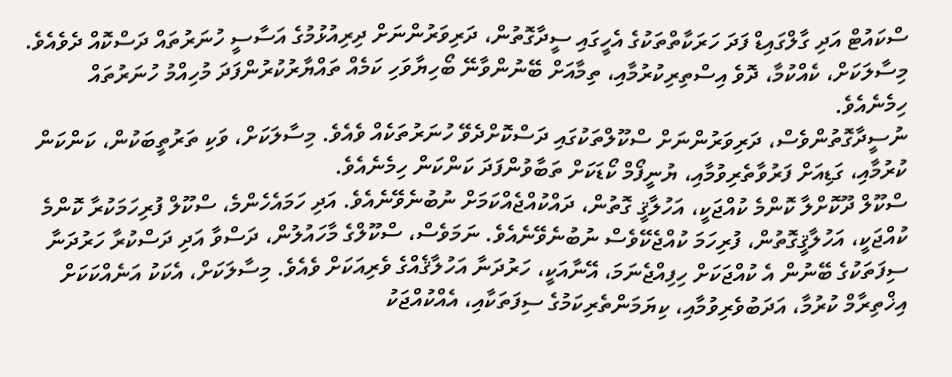ސްކައުޓް އަދި ގާލްގައިޑް ފަދަ ހަރަކާތްތަކުގެ އެހީގައި ސީދާގޮތުން، ދަރިވަރުންނަށް ދިރިއުޅުމުގެ އަސާސީ ހުނަރުތައް ދަސްކޮއް ދެވެއެވެ. މިސާލަކަށް، ކެއްކުމާ، ދޮވެ އިސްތިރިކުރުމާއި، ތިމާއަށް ބޭނުންވާނޭ ބޯހިޔާވަހި ކަމެއް ތައްޔާރުކުރުންފަދަ މުހިއްމު ހުނަރުތައް ހިމެނެއެވެ.
ނުސީދާގޮތުންވެސް، ދަރިވަރުންނަށް ސްކޫލްތަކުގައި ދަސްކޮށްދެވޭ ހުނަރުތަކެއް ވެއެވެ. މިސާލަކަށް، ވަކި ތަރުތީބަކުން، ކަންކަން ކުރުމާއި، ގަޑިއަށް ފަރުވާތެރިވުމާއި، ޔުނީފޯމް ކޯޑަކަށް ތަބާވުންފަދަ ކަންކަން ހިމެނެއެވެ.
ސްކޫލް ދޫކޮށްލާ ކޮންމެ ކުއްޖަކީ، އަހުލާޤީ ގޮތުން، ދައްކުއްޖެއްކަމަށް ނުބުނެވޭނެއެވެ. އަދި ހަމައެހެންމެ، ސްކޫލް ފުރިހަމަކުރާ ކޮންމެ ކުއްޖަކީ، އަހުލާޤީގޮތުން، ފުރިހަމަ ކުއްޖެކޭވެސް ނުބުނެވޭނެއެވެ. ނަމަވެސް، ސްކޫލްގެ މާހައުލުން، ދަސްވާ އަދި ދަސްކުރާ ހަރުދަނާ ސިފަތަކުގެ ބޭނުން އެ ކުއްޖަކަށް ހިފިއްޖެނަމަ، އޭނާއަކީ، ހަރުދަނާ އަހުލާޤެއްގެ ވެރިއަކަށް ވެއެވެ. މިސާލަކަށް، އެކަކު އަނެއްކަކަށް އިޚްތިރާމް ކުރުމާ، އަދަބުވެރިވުމާއި، ކިޔަމަންތެރިކަމުގެ ސިފަތަކާއި، އެއްކުއްޖަކު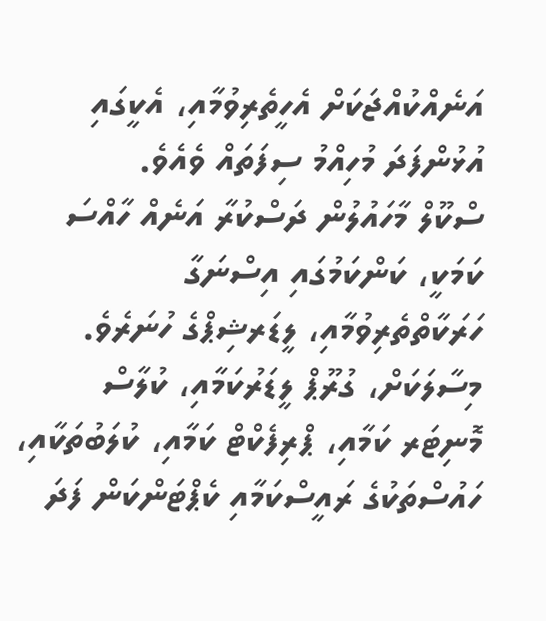އަނެއްކުއްޖަކަށް އެހީތެރިވުމާއި، އެކީގައި އުޅުންފަދަ މުހިއްމު ސިފަތައް ވެއެވެ.
ސްކޫލް މާހައުލުން ދަސްކުރާ އަނެއް ހާއްސަ ކަމަކީ، ކަންކަމުގައި އިސްނަގާ ހަރަކާތްތެރިވުމާއި، ލީޑަރޝިޕްގެ ހުނަރެވެ. މިސާލަކަށް، ގުރޫޕް ލީޑަރުކަމާއި، ކުލާސް މޮނިޓަރ ކަމާއި، ޕްރިފެކްޓް ކަމާއި، ކުލަބުތަކާއި، ހައުސްތަކުގެ ރައީސްކަމާއި ކެޕްޓަންކަން ފަދަ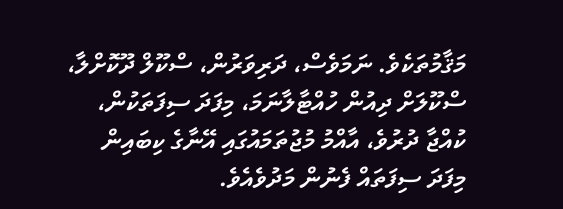މަޤާމުތަކެވެ. ނަމަވެސް، ދަރިވަރުން، ސްކޫލް ދޫކޮށްލާ، ސްކޫލަށް ދިއުން ހުއްޓާލާނަމަ، މިފަދަ ސިފަތަކުން، ކުއްޖާ ދުރުވެ، އާއްމު މުޖުތަމައުގައި އޭނާގެ ކިބައިން މިފަދަ ސިފަތައް ފެނުން މަދުވެއެވެ.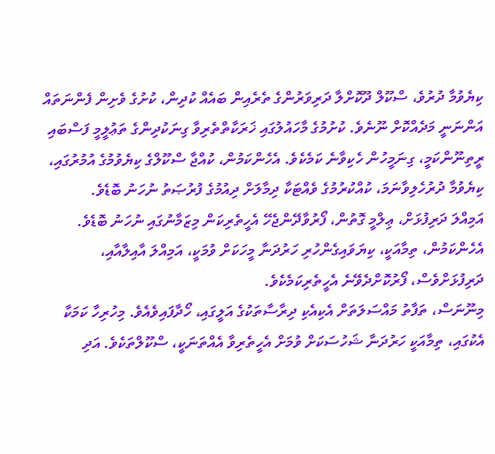ކިޔެވުމާ ދުރުވެ، ސްކޫލް ދޫކޮށްލާ ދަރިވަރުންގެ ތެރެއިން ބައެއް ކުދިން، ކުށުގެ ވެށިން ފެންނަތައް އަންނަނީ މަދެއްކޮށް ނޫނެވެ. ކުށުމުގެ މާހައުލުގައި ޚަރަކާތްތެރިވާ ގިނަކުދިންގެ ތަޢުލީމީ ފަސްބައި ރީތިނޫންކަމީ، ގިނަމީހުން ހެކިވާނެ ކަމެކެވެ. އެހެންކަމުން، ކުއްޖާ ސްކޫލްގެ ކިޔެވުމުގެ އުމުރުގައި، ކިޔެވުމާ ދުރުހެލިވާނަމަ، ކުއްކުރުމުގެ ވެއްޓަކާ ދިމާލަށް ދިއުމުގެ ފުރުޞަތު ނުހަނު ބޮޑެވެ.
އަމިއްލަ ދަރިފުޅަށް، ޢިލްމީ ގޮތުން، ފޯރުވާދޭންޖެހޭ އެހީތެރިކަން މިޒަމާނުގައި ނުހަނު ބޮޑެވެ. އެހެންކަމުން، ތިމާއަކީ، ކިޔަވައިގެންހުރި ހަރުދަނާ މީހަކަށް ވުމަކީ، އަމިއްލަ އާއިލާއާއި، ދަރިފުޅަށްވެސް، ފޯރުކޮށްދެވޭނެ އެހީތެރިކަމެކެވެ.
މިނޫނަސް، ތަފާތު މައްސަލަތަށް އެކިއެކި ދިރާސާތަކުގެ އަލީގައި، ހޯދާފައިވެއެވެ. މިހުރިހާ ކަމަކާ އެކުގައި، ތިމާއަކީ ހަރުދަނާ ޝަހުސަކަށް ވުމަށް އެހީތެރިވާ އެއްތަނަކީ، ސްކޫލްތަކެވެ. އަދި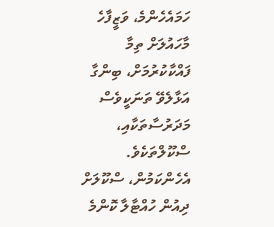ހަމައެހެންމެ، ވަޒީފާހެ މާހައުލަށް ތިމާ ފައްކާކުރުމަށް، ބިންގާ އަޅާލެވޭ ތަނަކީވެސް މަދަރުސާތަކާއި، ސްކޫލްތަކެވެ. އެހެންކަމުން، ސްކޫލަށް ދިއުން ހުއްޓާލާ ކޮންމެ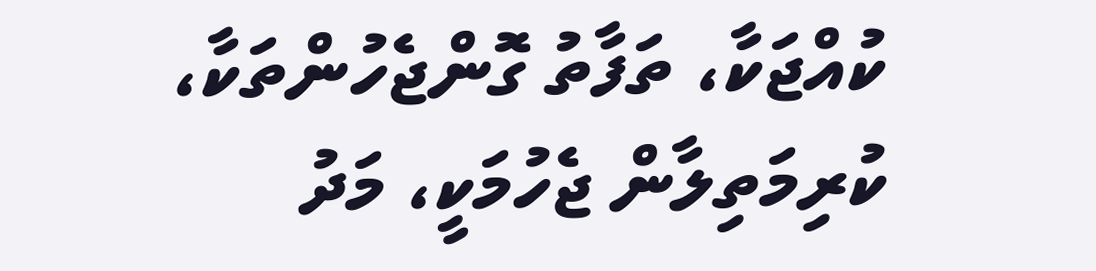ކުއްޖަކާ، ތަފާތު ގޮންޖެހުންތަކާ، ކުރިމަތިލާން ޖެހުމަކީ، މަދު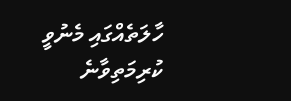ހާލަތެއްގައި މެނުވީ ކުރިމަތިވާނެ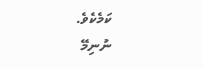ކަމެކެވެ.
ނުނިމޭ